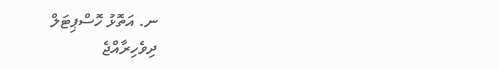ނ. އަތޮޅު ހޮސްޕިޓަލް
ދިވެހިރާއްޖެ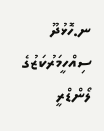ނ.ހޮޅުދޫ ސިއްހީމަރުކަޒުގެ ލޯންޑްރީ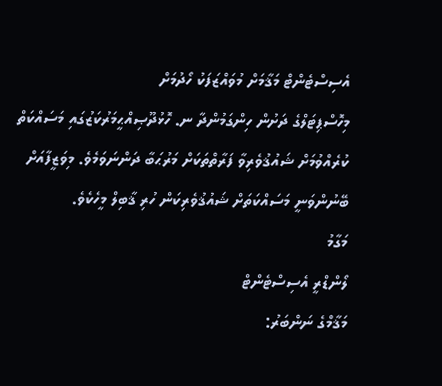އެސިސްޓެންޓް މަޤާމަށް މުވައްޒަފަކު ހޯދުމަށް
މިހޮސްޕިޓަލްގެ ދަށުން ހިންގަމުންދާ ނ. ހޮޅުދޫޞިއްޙީމަރުކަޒުގައި މަސައްކަތް ކުރެއްވުމަށް ޝައުޤުވެރިވާ ފަރާތްތަކަށް މަރުޙަބާ ދަންނަވަމެވެ. މިވަޒީފާއަށް  ބޭނުންވަނީ މަސައްކަތަށް ޝައުޤުވެރިކަން ހުރި ޤާބިލް މީހެކެވެ.
މަގާމު
ލޯންޑްރީ އެސިސްޓެންޓް
މަޤާމްގެ ނަންބަރު: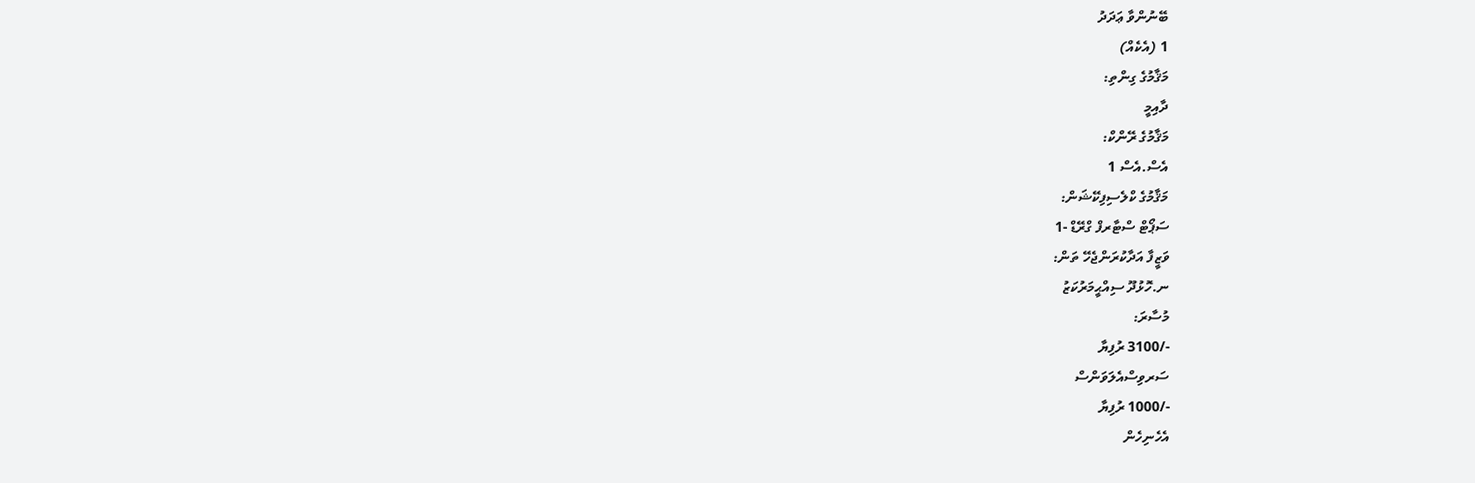ބޭނުންވާ ޢަދަދު
1 (އެކެއް)
މަޤާމުގެ ގިންތި:
ދާއިމީ
މަޤާމުގެ ރޭންކް:
އެސް.އެސް 1
މަޤާމުގެ ކްލެސިފިކޭޝަން:
ސަޕޯޓް ސްޓާރފް ގްރޭޑް -1
ވަޒީފާ އަދާކުރަންޖެހޭ ތަން:
ނ.ހޮޅުދޫ ސިއްޙީމަރުކަޒު
މުސާރަ:
-/3100 ރުފިޔާ
ސަރވިސްއެލަވަންސް
-/1000 ރުފިޔާ
އެހެނިހެން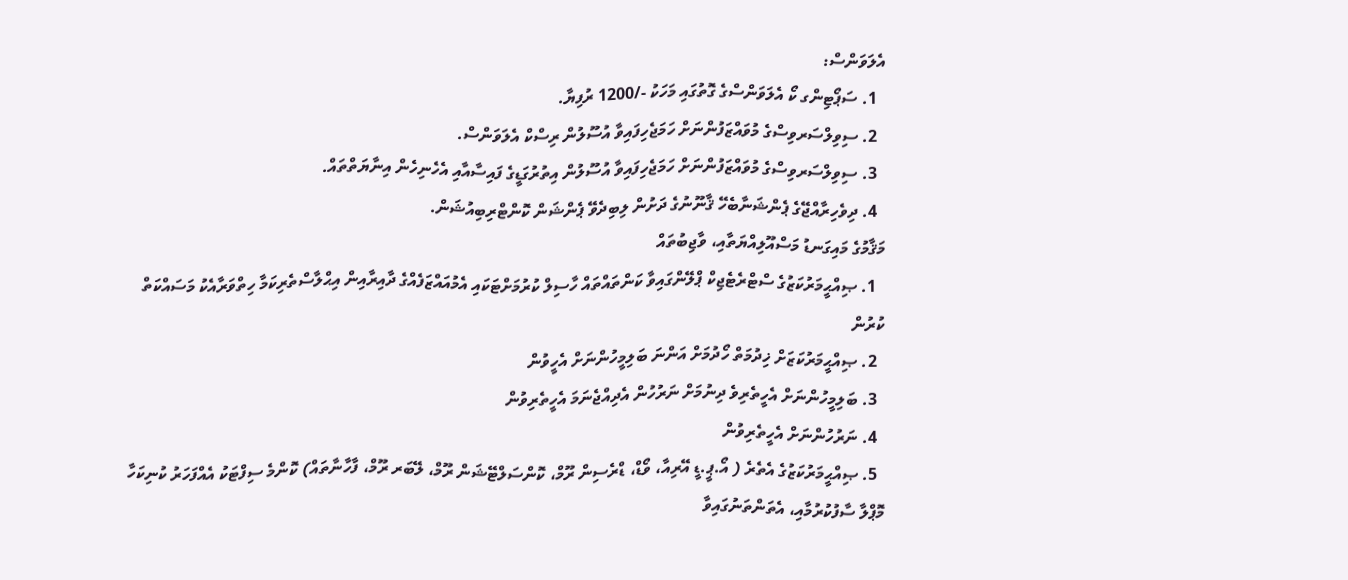އެލަވަންސް:
  1. ސަޕޯޓިންގ ކޯ އެލަވަންސްގެ ގޮތުގައި މަހަކު -/1200 ރުފިޔާ.
  2. ސިވިލްސަރވިސްގެ މުވައްޒަފުންނަށް ހަމަޖެހިފައިވާ އުސޫލުން ރިސްކް އެލަވަންސް.
  3. ސިވިލްސަރވިސްގެ މުވައްޒަފުންނަށް ހަމަޖެހިފައިވާ އުސޫލުން އިތުރުގަޑީގެ ފައިސާއާއި އެހެނިހެން އިނާޔަތްތައް.
  4. ދިވެހިރާއްޖޭގެ ޕެންޝަނާބެހޭ ޤާނޫނުގެ ދަށުން ލިބިދެވޭ ޕެންޝަން ކޮންޓްރިބިއުޝަން.
މަޤާމުގެ މައިގަނޑު މަސްއޫލިއްޔަތާއި، ވާޖިބުތައް
  1. ޞިއްޙީމަރުކަޒުގެ ސްޓްރެޓެޖިކް ޕްލޭންގައިވާ ކަންތައްތައް ހާސިލް ކުރުމަށްޓަކައި އެމުއައްޒަފެއްގެ ދާއިރާއިން އިޙްލާސްތެރިކަމާ ހިތްވަރާއެކު މަސައްކަތް ކުރުން
  2. ޞިއްޙީމަރުކަޒަށް ޚިދުމަތް ހޯދުމަށް އަންނަ ބަލިމީހުންނަށް އެހީވުން
  3. ބަލިމީހުންނަށް އެހީތެރިވެ ދިނުމަށް ނަރުހުން އެދިއްޖެނަމަ އެހީތެރިވުން
  4. ނަރުހުންނަށް އެހީތެރިވުން
  5. ޞިއްޙީމަރުކަޒުގެ އެތެރެ ( އޯ.ޕީ.ޑީ އޭރިއާ، ވޯޑް، ޑްރެސިން ރޫމް، ކޮންސަލްޓޭޝަން ރޫމް، ލޭބަރ ރޫމް، ފާހާނާތައް) ކޮންމެ ސިފްޓަކު އެއްފަހަރު ކުނިކަހާ މޮޕްލާ ސާފުކުރުމާއި، އެތަންތަނުގައިވާ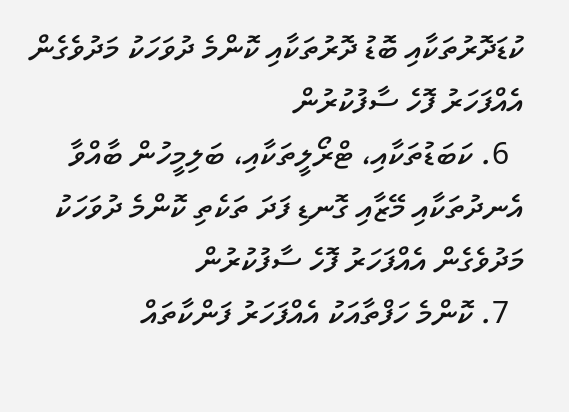ކުޑަދޮރުތަކާއި ބޮޑު ދޮރުތަކާއި ކޮންމެ ދުވަހަކު މަދުވެގެން އެއްފަހަރު ފޮހެ ސާފުކުރުން
  6. ކަބަޑުތަކާއި، ޓްރޯލީތަކާއި، ބަލިމީހުން ބާއްވާ އެނދުތަކާއި މޭޒާއި ގޮނޑި ފަދަ ތަކެތި ކޮންމެ ދުވަހަކު މަދުވެގެން އެއްފަހަރު ފޮހެ ސާފުކުރުން
  7. ކޮންމެ ހަފްތާއަކު އެއްފަހަރު ފަންކާތައް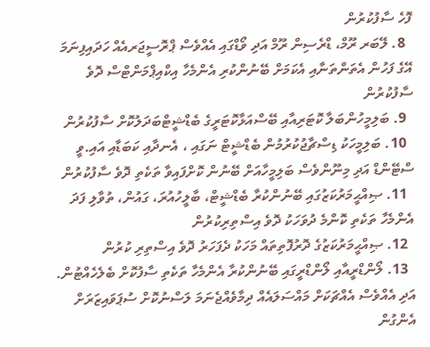ފޮހެ ސާފުކުރުން
  8. ލޭބަރ ރޫމް، ޑްރެސިން ރޫމް އަދި ވޯޑްގައި އެއްވެސް ޕްރޮސީޖަރއެއް ހަދައިފިނަމަ  އޭގެ ފަހުން އެތަންތަނާއި އެކަމަށް ބޭނުންކުރި އެންމެހާ އިކްއިޕްމަންޓްސް ދޮވެ ސާފުކުރުން
  9. ބަލިމީހުންބަލާ ކޮޓަރިއާއި ބޭސްއަޅާކޮޓަރީގެ ބެޑްޝީޓްބަދަލުކޮށް ސާފުކުރުން
  10. ބަލިމީހަކު ޑިސްޗާޖުކުރުމުން ބެޑްޝީޓް ނަގައި ، އެނދާއި ކަބަޑާއި އައި.ވީ ސްޓޭންޑް އަދި މިނޫންވެސް ބަލިމީހާއަށް ބޭނުން ކޮށްފައިވާ ތަކެތި ދޮވެ ސާފުކުރުން
  11. ޞިއްޙީމަރުކަޒުގައި ބޭނުންކުރާ ބެޑްޝީޓް، ބާލީހުއުރަ، ގައުން، ތުވާލި ފަދަ އެންމެހާ ތަކެތި ކޮންމެ ދުވަހަކު ދޮވެ އިސްތިރިކުރުން
  12. ޞިއްޙީމަރުކަޒުގެ ދޮރުފޮތިތައް މަހަކު ދެފަހަރު ދޮވެ އިސްތިރި ކުރުން
  13. ލޯންޑްރީއާއި ލޯންޑްރީގައި ބޭނުންކުރާ އެންމެހާ ތަކެތި ސާފުކޮށް ބެލެހެއްޓުން. އަދި އެއްވެސް އެއްޗަކަށް މައްސަލައެއް ދިމާވެއްޖެނަމަ ލަސްނުކޮށް ސުޕަވައިޒަރަށް އެންގުން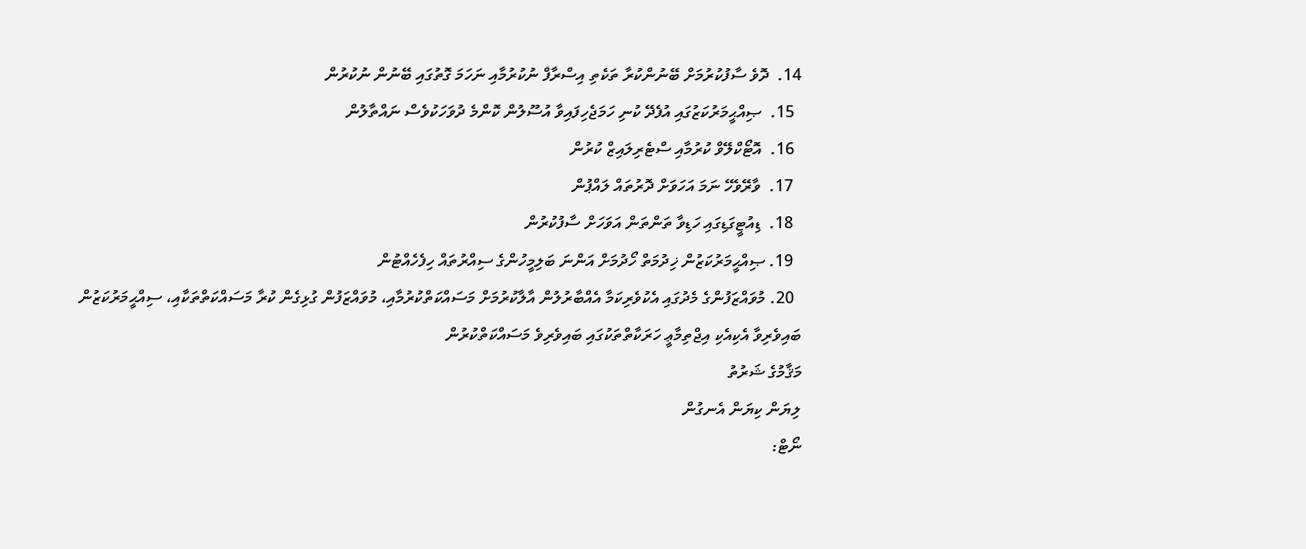14.  ދޮވެ ސާފުކުރުމަށް ބޭނުންކުރާ ތަކެތި އިސްރާފް ނުކުރުމާއި ނަހަމަ ގޮތުގައި ބޭނުން ނުކުރުން
  15.  ޞިއްޙީމަރުކަޒުގައި އުފެދޭ ކުނި ހަމަޖެހިފައިވާ އުސޫލުން ކޮންމެ ދުވަހަކުވެސް ނައްތާލުން
  16.  އޮޓޯކްލޭވް ކުރުމާއި ސްޓެރިލައިޒް ކުރުން
  17.  ވާރޭވެހޭ ނަމަ އަހަވަށް ދޮރުތައް ލައްޕުން
  18.  ޑިއުޓީގަޑިގައި ހަޑިވާ ތަންތަން އަވަހަށް ސާފުކުރުން
  19. ޞިއްޙީމަރުކަޒުން ޚިދުމަތް ހޯދުމަށް އަންނަ ބަލިމީހުންގެ ސިއްރުތައް ހިފެހެއްޓުން
  20. މުވައްޒަފުންގެ މެދުގައި އެކުވެރިކަމާ އެއްބާރުލުން އާލާކުރުމަށް މަސައްކަތްކުރުމާއި، މުވައްޒަފުން ގުޅިގެން ކުރާ މަސައްކަތްތަކާއި، ސިއްޙީމަރުކަޒުން ބައިވެރިވާ އެކިއެކި އިޖްތިމާޢީ ހަރަކާތްތަކުގައި ބައިވެރިވެ މަސައްކަތްކުރުން
މަޤާމުގެ ޝަރުތު
ލިޔަން ކިޔަން އެނގުން
ނޯޓް: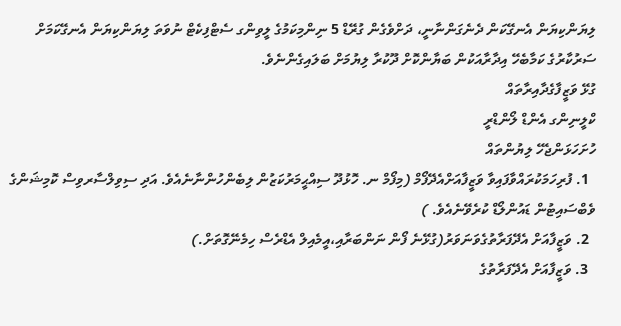ލިޔަންކިޔަން އެނގޭކަން ދެނެގަންނާނީ، ދަށްވެގެން ގުރޭޑް 5 ނިންމިކަމުގެ ލީވިންގ ސެޓްފިކެޓް ނުވަތަ ލިޔަންކިޔަން އެނގޭކަމަށް ސަރުކާރުގެ ކަމާބެހޭ އިދާރާއަކުން ބަޔާންކޮށް ދޫކުރާ ލިޔުމަށް ބަލައިގެންނެވެ.
ގުޅޭ ވަޒީފާގެދާއިރާތައް
ކްލީނިންގ އެންޑް ލޯންޑްރީ
ހުށަހަޅަންޖެހޭ ލިޔުންތައް
  1. ފުރިހަމަކުރައްވާފައިވާ ވަޒީފާއަށްއެދޭފޯމް (މިފޯމް ނ. ހޮޅުދޫ ސިއްޙީމަރުކަޒުން ލިބެންހުންނާނެއެވެ. އަދި ސިވިލްސާރވިސް ކޮމިޝަންގެ ވެބްސައިޓުން ޑައުންލޯޑް ކުރެވޭނެއެވެ. )
  2. ވަޒީފާއަށް އެދޭފަރާތުގެވަނަވަރު(ގުޅޭނެ ފޯން ނަންބަރާއި،އީމެއިލް އެޑްރެސް ހިމެނޭގޮތަށް.)
  3. ވަޒީފާއަށް އެދޭފަރާތުގެ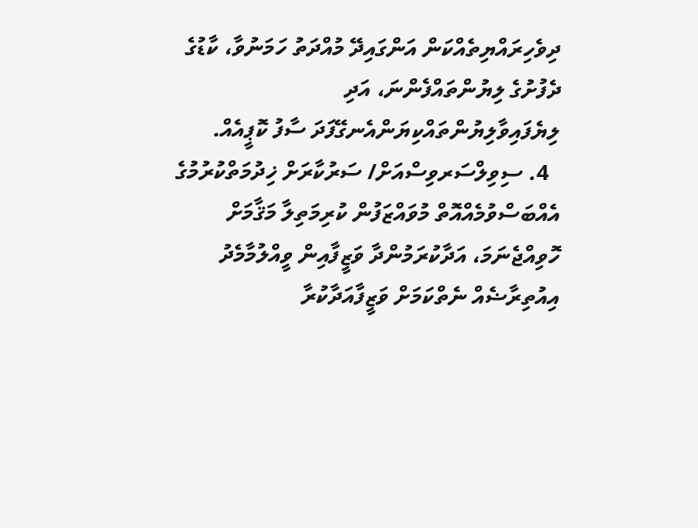ދިވެހިރައްޔިތެއްކަން އަންގައިދޭ މުއްދަތު ހަމަނުވާ، ކާޑުގެ ދެފުށުގެ ލިޔުންތައްފެންނަ، އަދި ލިޔެފައިވާލިޔުންތައްކިޔަންއެނގޭފަދަ ސާފު ކޮޕީއެއް.
  4. ސިވިލްސަރވިސްއަށް/ ސަރުކާރަށް ޚިދުމަތްކުރުމުގެ އެއްބަސްވުމެއްއޮތް މުވައްޒަފުން ކުރިމަތިލާ މަޤާމަށް ހޮވިއްޖެނަމަ، އަދާކުރަމުންދާ ވަޒީފާއިން ވީއްލުމާމެދު އިއުތިރާޟެއް ނެތްކަމަށް ވަޒީފާއަދާކުރާ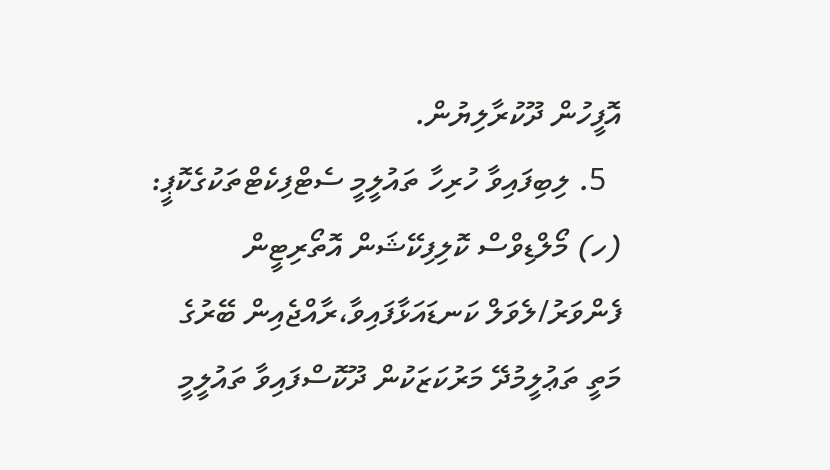އޮފީހުން ދޫކުރާލިޔުން.
  5. ލިބިފައިވާ ހުރިހާ ތައުލީމީ ސެޓްފިކެޓްތަކުގެކޮޕީ:
(ހ) މޯލްޑިވްސް ކޮލިފިކޭޝަން އޮތޯރިޓީން ފެންވަރު/ލެވަލް ކަނޑައަޅާފައިވާ،ރާއްޖެއިން ބޭރުގެ މަތީ ތަޢުލީމުދޭ މަރުކަޒަކުން ދޫކޮސްފައިވާ ތައުލީމީ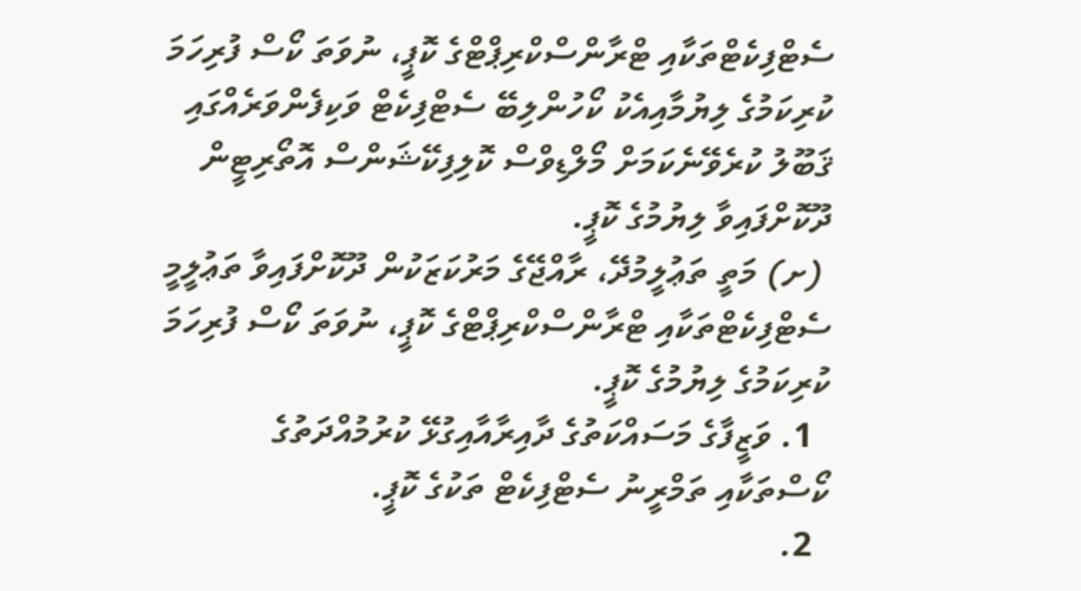ސެޓްފިކެޓްތަކާއި ޓްރާންސްކްރިޕްޓްގެ ކޮޕީ، ނުވަތަ ކޯސް ފުރިހަމަ ކުރިކަމުގެ ލިޔުމާއިއެކު ކޯހުންލިބޭ ސެޓްފިކެޓް ވަކިފެންވަރެއްގައި ޤަބޫލު ކުރެވޭނެކަމަށް މޯލްޑިވްސް ކޮލިފިކޭޝަންސް އޮތޯރިޓީން ދޫކޮށްފައިވާ ލިޔުމުގެ ކޮޕީ.
 (ށ) މަތީ ތަޢުލީމުދޭ، ރާއްޖޭގެ މަރުކަޒަކުން ދޫކޮށްފައިވާ ތަޢުލީމީ ސެޓްފިކެޓްތަކާއި ޓްރާންސްކްރިޕްޓްގެ ކޮޕީ، ނުވަތަ ކޯސް ފުރިހަމަ ކުރިކަމުގެ ލިޔުމުގެ ކޮޕީ.
  1. ވަޒީފާގެ މަސައްކަތުގެ ދާއިރާއާއިގުޅޭ ކުރުމުއްދަތުގެ ކޯސްތަކާއި ތަމްރީނު ސެޓްފިކެޓް ތަކުގެ ކޮޕީ.
  2.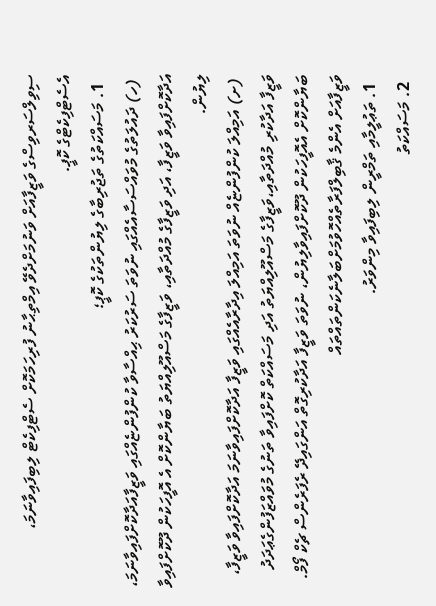ސިވިލްސަރވިސްގެ ވަޒީފާއަށް ވަނުމަށްދެވޭ އިމްތިޙާނު ފުރިހަމަކޮށް ސެޓްފިކެޓް ލިބިފައިވާނަމަ، އެސެޓްފިކެޓްގެ ކޮޕީ.
  1. މަސައްކަތުގެ ތަޖުރިބާގެ ލިޔުންތަކުގެ ކޮޕީ؛
 (ހ) ދައުލަތުގެ މުވައްސަސާއެއްގައި ނުވަތަ ސަރުކަރު ޙިއްސާވާ ކުންފުންޏެއްގައި ވަޒީފާއަދާކޮށްފައިވާނަމަ، އަދާކޮށްފައިވާ ވަޒީފާ، އަދި ވަޒީފާގެ މުއްދަތާއި، ވަޒީފާގެ މަސްއޫލިއްޔަތު ބަޔާންކޮށް އެ އޮފީހަކުން ދޫކޮށްފައިވާ ލިޔުން.
 (ށ) އަމިއްލަ ކުންފުންޏެއް ނުވަތަ އަމިއްލަ އިދާރާއެއްގައި ވަޒީފާ އަދާކޮށްފައިވާނަމަ އަދާކޮށްފައިވާ ވަޒީފާ، ވަޒީފާ އަދާކުރި މުއްދަތާއި،ވަޒީފާގެ މަސްއޫލިއްޔަތު އަދި މަސައްކަތް ކޮށްފައިވާ ތަނުގެ މުވައްޒަފުންގެޢަދަދު ބަޔާންކޮށް އެއޮފީހަކުން ދޫކޮށްފައިވާލިޔުން، ނުވަތަ ވަޒީފާ އަދާކުރިގޮތް އަންގައިދޭ ރެފަރެންސް ޗެކް ފޯމް.
ވަޒީފާއަށް އެންމެ ޤާބިލްފަރާތެއްހޮވުމަށްބަލާނެކަންތައްތައް
  1. ތަޢުލީމާއި ތަމްރީން ލިބިފައިވާ މިންވަރު.
  2. މަސައްކަތު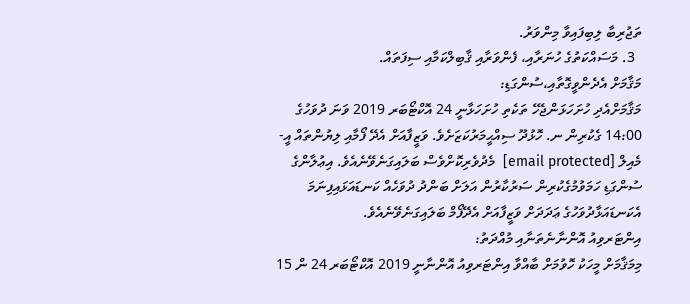ތަޖުރިބާ ލިބިފައިވާ މިންވަރު.
  3. މަސައްކަތުގެ ހުނަރާއި، ފެންވަރާއި ޤާބިލްކަމާއި ސިފަތައް.
މަޤާމަށް އެދެންވީގޮތާއި،ސުންގަޑި:
މަޤާމަށްއެދި ހުށަހަޅަންޖެހޭ ތަކެތި ހުށަހަޅާނީ 24 އޮކްޓޯބަރ 2019 ވަނަ ދުވަހުގެ 14:00 ގެކުރިން ނ. ހޮޅުދޫ ސިއްޙީމަރުކަޒަށެވެ. ވަޒީފާއަށް އެދޭ ފޯމާއި ލިޔުންތައް އީ-މެއިލް [email protected]  މެދުވެރިކޮށްވެސް ބަލައިގަނެވޭނެއެވެ. އިޢުލާންގެ ސުންގަޑި ހަމަވުމުގެކުރިން ސަރުކާރުން އަލަށް ބަންދު ދުވަހެއް ކަނޑައަޅައިފިނަމަ އެކަނޑައަޅާދުވަހުގެ ޢަދަދަށް ވަޒީފާއަށް އެދޭފޯމް ބަލައިގަނެވޭނެއެވެ.
އިންޓަރވިއު އޮންނާނެތަނާއި މުއްދަތު:
މިމަޤާމަށް މީހަކު ހޮވުމަށް ބާއްވާ އިންޓަރވިއު އޮންނާނީ 2019 އޮކްޓޯބަރ 24 ން 15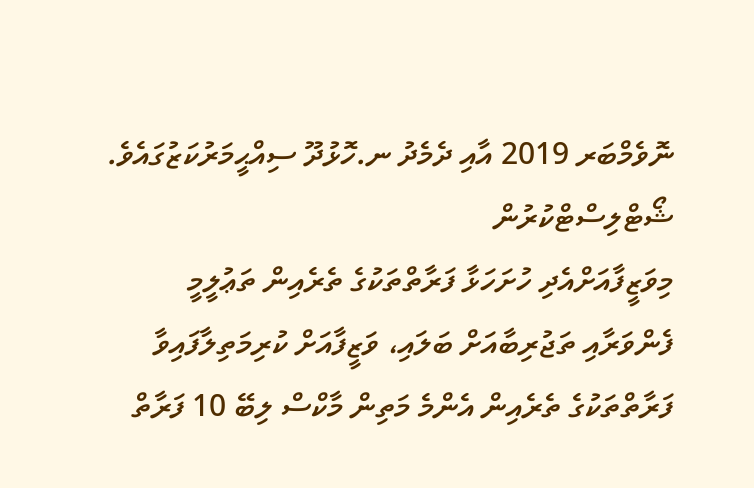ނޮވެމްބަރ 2019 އާއި ދެމެދު ނ.ހޮޅުދޫ ސިއްޙީމަރުކަޒުގައެވެ.
ޝޯޓްލިސްޓްކުރުން
މިވަޒީފާއަށްއެދި ހުށަހަޅާ ފަރާތްތަކުގެ ތެރެއިން ތަޢުލީމީ ފެންވަރާއި ތަޖުރިބާއަށް ބަލައި، ވަޒީފާއަށް ކުރިމަތިލާފައިވާ ފަރާތްތަކުގެ ތެރެއިން އެންމެ މަތިން މާކްސް ލިބޭ 10 ފަރާތް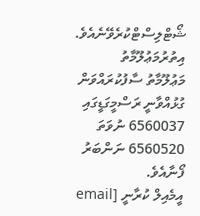ޝޯޓްލިސްޓްކުރެވޭނެއެވެ.
އިތުރުމަޢުލޫމާތު
މަޢުލޫމާތު ސާފުކުރައްވަން ގުޅުއްވާނީ ރަސްމީގަޑީގައި 6560037 ނުވަތަ 6560520 ނަންބަރު ފޯނާއެވެ.
އީމެއިލް ކުރާނީ [email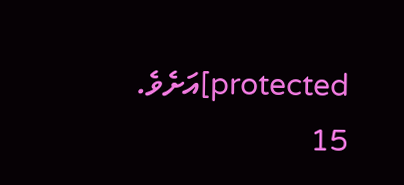protected]އަށެވެ.
15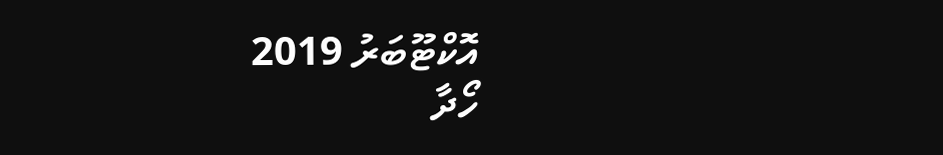އޮކްޓޫބަރު 2019
ހޯދާ